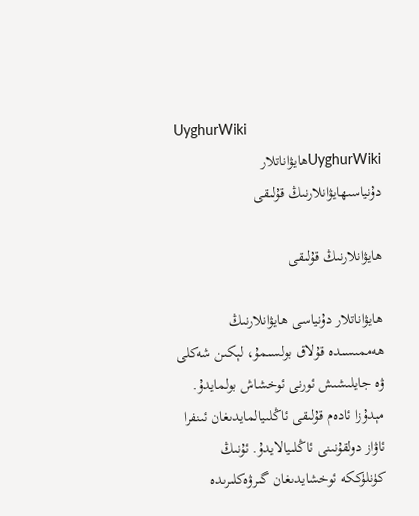UyghurWiki
UyghurWikiھايۋاناتلار دۇنياسىھايۋانلارنىڭ قۇلىقى

ھايۋانلارنىڭ قۇلىقى

ھايۋاناتلار دۇنياسى ھايۋانلارنىڭ ھەممىسىدە قۇلاق بولسىمۇ، لېكىن شەكلى ۋە جايلىشىش ئورنى ئوخشاش بولمايدۇ. مېدۇزا ئادەم قۇلىقى ئاڭلىيالمايدىغان ئىنفرا ئاۋاز دولقۇنىنى ئاڭلىيالايدۇ. ئۇنىڭ كۈنلۈككە ئوخشايدىغان گىرۋەكلىرىدە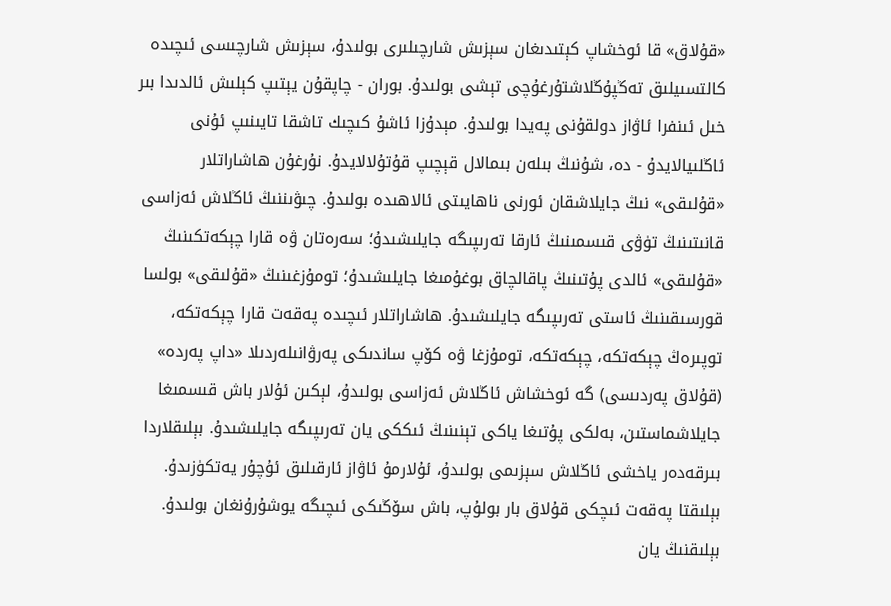«قۇلاق» قا ئوخشاپ كېتىدىغان سېزىش شارچىلىرى بولىدۇ، سېزىش شارچىسى ئىچىدە كالتسىيلىق تەڭپۇڭلاشتۇرغۇچى تېشى بولىدۇ. بوران - چاپقۇن يېتىپ كېلىش ئالدىدا بىر خىل ئىنفرا ئاۋاز دولقۇنى پەيدا بولىدۇ. مېدۇزا ئاشۇ كىچىك تاشقا تايىنىپ ئۇنى ئاڭلىيالايدۇ - دە، شۇنىڭ بىلەن بىمالال قېچىپ قۇتۇلالايدۇ. نۇرغۇن ھاشاراتلار «قۇلىقى» نىڭ جايلاشقان ئورنى ناھايىتى ئالاھىدە بولىدۇ. چىۋىننىڭ ئاڭلاش ئەزاسى قانىتىنىڭ تۈۋى قىسمىنىڭ ئارقا تەرىپىگە جايلىشىدۇ؛ سەرەتان ۋە قارا چېكەتكىنىڭ «قۇلىقى» ئالدى پۇتىنىڭ پاقالچاق بوغۇمىغا جايلىشىدۇ؛ تومۇزغىنىڭ «قۇلىقى» بولسا قورسىقىنىڭ ئاستى تەرىپىگە جايلىشىدۇ. ھاشاراتلار ئىچىدە پەقەت قارا چېكەتكە، توپىرەڭ چېكەتكە، چېكەتكە، تومۇزغا ۋە كۆپ ساندىكى پەرۋانىلەردىلا «داپ پەردە» (قۇلاق پەردىسى) گە ئوخشاش ئاڭلاش ئەزاسى بولىدۇ، لېكىن ئۇلار باش قىسمىغا جايلاشماستىن، بەلكى پۇتىغا ياكى تېنىنىڭ ئىككى يان تەرىپىگە جايلىشىدۇ. بېلىقلاردا بىرقەدەر ياخشى ئاڭلاش سېزىمى بولىدۇ، ئۇلارمۇ ئاۋاز ئارقىلىق ئۇچۇر يەتكۈزىدۇ. بېلىقتا پەقەت ئىچكى قۇلاق بار بولۇپ، باش سۆڭىكى ئىچىگە يوشۇرۇنغان بولىدۇ. بېلىقنىڭ يان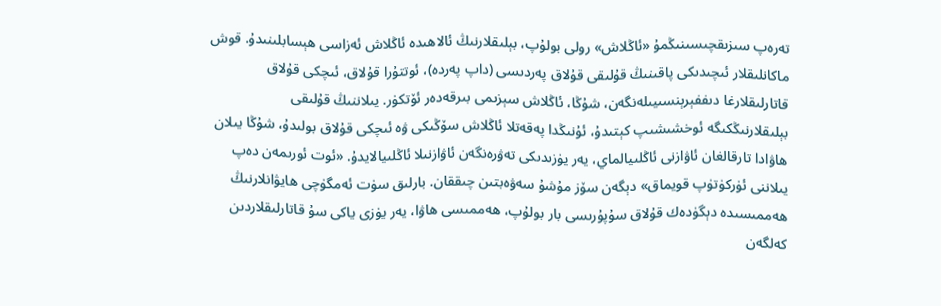تەرەپ سىزىقچىسىنىڭمۇ «ئاڭلاش» رولى بولۇپ، بېلىقلارنىڭ ئالاھىدە ئاڭلاش ئەزاسى ھېسابلىنىدۇ. قوش ماكانلىقلار ئىچىدىكى پاقىنىڭ قۇلىقى قۇلاق پەردىسى (داپ پەردە)، ئوتتۇرا قۇلاق، ئىچكى قۇلاق قاتارلىقلارغا دىففېرېنسىيىلەنگەن، شۇڭا، ئاڭلاش سېزىمى بىرقەدەر ئۆتكۈر. يىلاننىڭ قۇلىقى بېلىقلارنىڭكىگە ئوخشىشىپ كېتىدۇ، ئۇنىڭدا پەقەتلا ئاڭلاش سۆڭىكى ۋە ئىچكى قۇلاق بولىدۇ، شۇڭا يىلان ھاۋادا تارقالغان ئاۋازنى ئاڭلىيالماي، يەر يۈزىدىكى تەۋرەنگەن ئاۋازنىلا ئاڭلىيالايدۇ. «ئوت ئورىمەن دەپ يىلاننى ئۈركۈتۈپ قويماق» دېگەن سۆز مۇشۇ سەۋەبتىن چىققان. بارلىق سۈت ئەمگۈچى ھايۋانلارنىڭ ھەممىسىدە دېگۈدەك قۇلاق سۇپۇرىسى بار بولۇپ، ھەممىسى ھاۋا، يەر يۈزى ياكى سۇ قاتارلىقلاردىن كەلگەن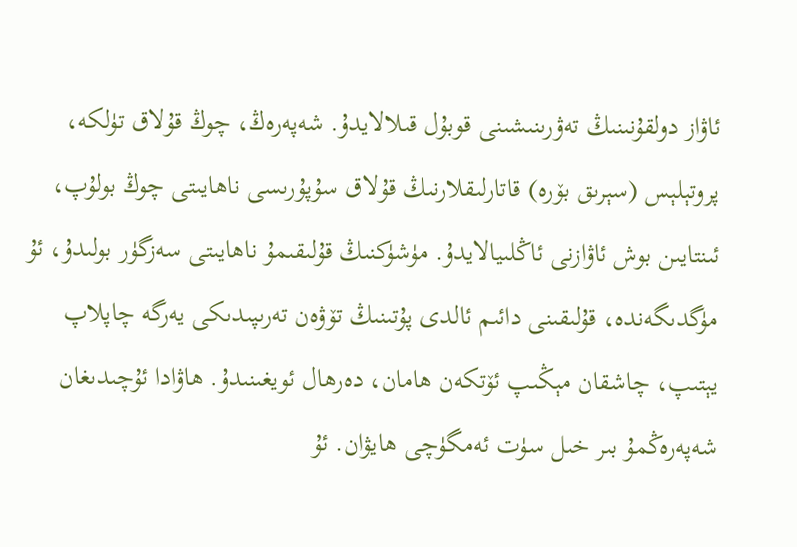ئاۋاز دولقۇنىنىڭ تەۋرىنىشىنى قوبۇل قىلالايدۇ. شەپەرەڭ، چوڭ قۇلاق تۈلكە، پروتېلېس (سېرىق بۆرە) قاتارلىقلارنىڭ قۇلاق سۇپۇرىسى ناھايىتى چوڭ بولۇپ، ئىنتايىن بوش ئاۋازنى ئاڭلىيالايدۇ. مۈشۈكنىڭ قۇلىقىمۇ ناھايىتى سەزگۈر بولىدۇ، ئۇ مۈگدىگەندە، قۇلىقىنى دائىم ئالدى پۇتىنىڭ تۆۋەن تەرىپىدىكى يەرگە چاپلاپ يېتىپ، چاشقان مېڭىپ ئۆتكەن ھامان، دەرھال ئويغىنىدۇ. ھاۋادا ئۇچىدىغان شەپەرەڭمۇ بىر خىل سۈت ئەمگۈچى ھايۋان. ئۇ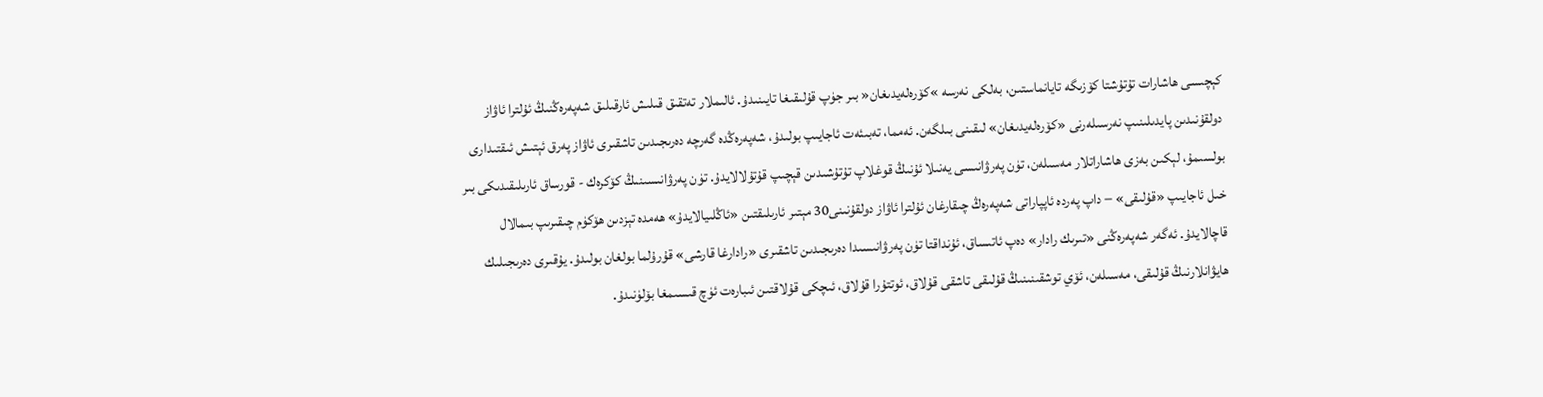كېچىسى ھاشارات تۇتۇشتا كۆزىگە تايانماستىن، بەلكى نەرسە »كۆرەلەيدىغان« بىر جۈپ قۇلىقىغا تايىنىدۇ. ئالىملار تەتقىق قىلىش ئارقىلىق شەپەرەڭنىڭ ئۇلترا ئاۋاز دولقۇنىدىن پايدىلىنىپ نەرسىلەرنى «كۆرەلەيدىغان» لىقىنى بىلگەن. ئەمما، تەبىئەت ئاجايىپ بولىدۇ، شەپەرەڭدە گەرچە دەرىجىدىن تاشقىرى ئاۋاز پەرق ئېتىش ئىقتىدارى بولسىمۇ، لېكىن بەزى ھاشاراتلار مەسىلەن، تۈن پەرۋانىسى يەنىلا ئۇنىڭ قوغلاپ تۇتۇشىدىن قېچىپ قۇتۇلالايدۇ. تۈن پەرۋانىسىنىڭ كۆكرەك - قورساق ئارىلىقىدىكى بىر خىل ئاجايىپ «قۇلىقى» − داپ پەردە ئاپپاراتى شەپەرەڭ چىقارغان ئۇلترا ئاۋاز دولقۇنىنى30 مېتىر ئارىلىقتىن «ئاڭلىيالايدۇ» ھەمدە تېزدىن ھۆكۈم چىقىرىپ بىمالال قاچالايدۇ. ئەگەر شەپەرەڭنى «تىرىك رادار» دەپ ئاتىساق، ئۇنداقتا تۈن پەرۋانىسىدا دەرىجىدىن تاشقىرى «رادارغا قارشى» قۇرۇلما بولغان بولىدۇ. يۇقىرى دەرىجىلىك ھايۋانلارنىڭ قۇلىقى، مەسىلەن، ئۆي توشقىنىنىڭ قۇلىقى تاشقى قۇلاق، ئوتتۇرا قۇلاق، ئىچكى قۇلاقتىن ئىبارەت ئۈچ قىسىمغا بۆلۈنىدۇ.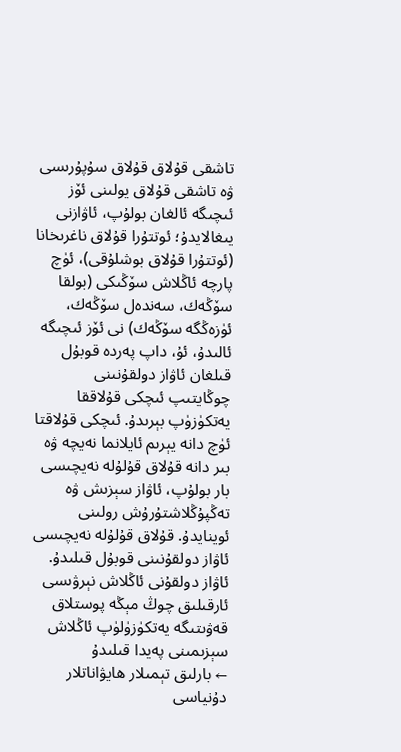تاشقى قۇلاق قۇلاق سۇپۇرىسى ۋە تاشقى قۇلاق يولىنى ئۆز ئىچىگە ئالغان بولۇپ، ئاۋازنى يىغالايدۇ؛ ئوتتۇرا قۇلاق ناغرىخانا (ئوتتۇرا قۇلاق بوشلۇقى)، ئۈچ پارچە ئاڭلاش سۆڭىكى (بولقا سۆڭەك، سەندەل سۆڭەك، ئۈزەڭگە سۆڭەك) نى ئۆز ئىچىگە ئالىدۇ، ئۇ، داپ پەردە قوبۇل قىلغان ئاۋاز دولقۇنىنى چوڭايتىپ ئىچكى قۇلاققا يەتكۈزۈپ بېرىدۇ. ئىچكى قۇلاقتا ئۈچ دانە يېرىم ئايلانما نەيچە ۋە بىر دانە قۇلاق قۇلۇلە نەيچىسى بار بولۇپ، ئاۋاز سېزىش ۋە تەڭپۇڭلاشتۇرۇش رولىنى ئوينايدۇ. قۇلاق قۇلۇلە نەيچىسى ئاۋاز دولقۇنىنى قوبۇل قىلىدۇ. ئاۋاز دولقۇنى ئاڭلاش نېرۋىسى ئارقىلىق چوڭ مېڭە پوستلاق قەۋىتىگە يەتكۈزۈلۈپ ئاڭلاش سېزىمىنى پەيدا قىلىدۇ
← بارلىق تېمىلار ھايۋاناتلار دۇنياسى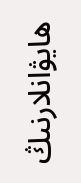ھايۋانلارنىڭ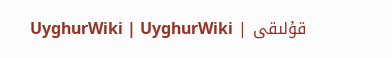قۇلىقى | UyghurWiki | UyghurWiki